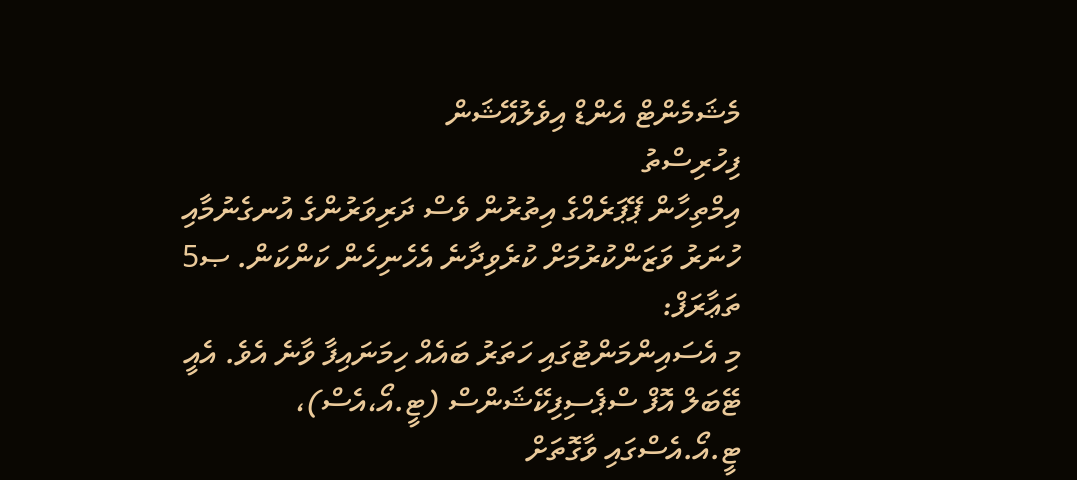މެޝަމެންޓް އެންޑް އިވެލުއޭޝަން
ފިހުރިސްތު
އިމްތިހާން ޕޭޕަރެއްގެ އިތުރުން ވެސް ދަރިވަރުންގެ އުނގެނުމާއި ހުނަރު ވަޒަންކުރުމަށް ކުރެވިދާނެ އެހެނިހެން ކަންކަން. ޞ5
ތަޢާރަފް:
މި އެސައިންމަންޓުގައި ހަތަރު ބައެއް ހިމަނައިފާ ވާނެ އެވެ. އެއީ ޓޭބަލް އޮފް ސްޕެސިފިކޭޝަންސް (ޓީ.އޯ،އެސް)، ޓީ.އޯ.އެސްގައި ވާގޮތަށް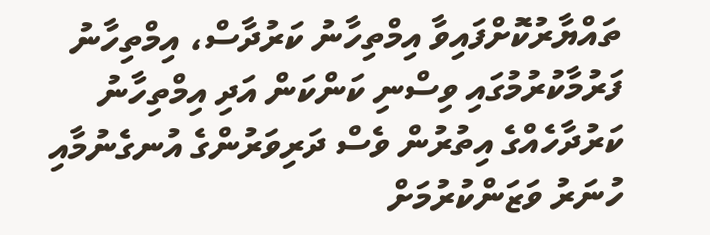ތައްޔާރުކޮށްފައިވާ އިމްތިހާނު ކަރުދާސް، އިމްތިހާނު ފަރުމާކުރުމުގައި ވިސްނި ކަންކަން އަދި އިމްތިހާނު ކަރުދާހެއްގެ އިތުރުން ވެސް ދަރިވަރުންގެ އުނގެނުމާއި ހުނަރު ވަޒަންކުރުމަށް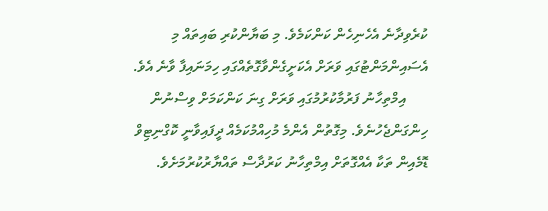ކުރެވިދާނެ އެހެނިހެން ކަންކަމެވެ. މި ބަޔާންކުރި ބައިތައް މި އެސައިންމަންޓުގައި ވަރަށް އެކަށީގެންވާގޮތެއްގައި ހިމަނައިފާ ވާނެ އެވެ.
      އިމްތިހާނު ފަރުމާކުރުމުގައި ވަރަށް ގިނަ ކަންކަމަށް ވިސްނުން ހިންގަންޖެހުނެވެ. މިގޮތުން އެންމެ މުހިއްމުކަމެއް ދީފައިވާނީ ކޮގްނިޓިވް ޑޮމެއިން ތަކާ އެއްގޮތަށް އިމްތިހާނު ކަރުދާސް ތައްޔާރުކުރުމަށެވެ.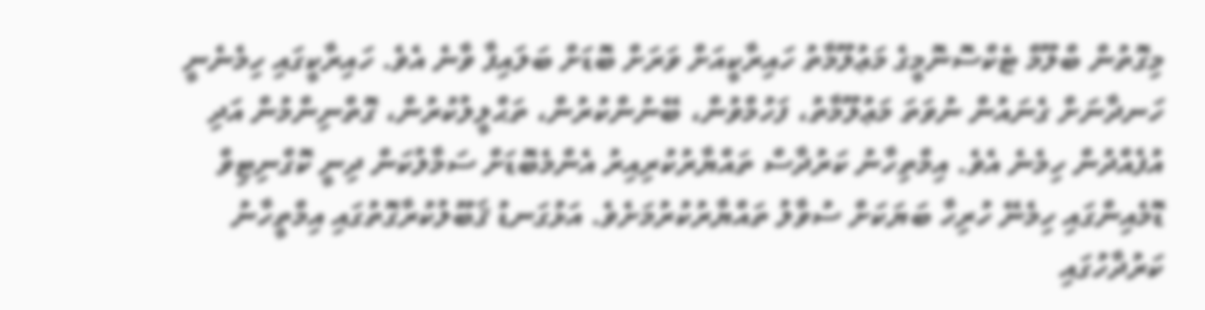މިގޮތުން ބްލޫމް ޓެކްސޮނޮމީގެ މަޢުލޫމާތު ހައިރާކީއަށް ވަރަށް ބޮޑަށް ބަލައިފާ ވާނެ އެވެ. ހައިރާކީގައި ހިމެނެނީ ހަނދާނަށް ގެނައުން ނުވަތަ މަޢުލޫމާތު، ފަހުމްވުން، ބޭނުންކުރުން، ތަޙްލީލުކުރުން، ގޮތްނިންމުން އަދި އުފެއްދުން ހިމެނެ އެވެ. އިމްތިހާނު ކަރުދާސް ތައްޔާރުކުރިއިރު އެންމެބޮޑަށް ސަމާލުކަން ދިނީ ކޮގްނިޓިވް ޑޮމެއިންގައި ހިމެނޭ ހުރިހާ ބަޔަކަށް ސުވާލު ތައްޔާރުކުރުމަށެވެ. އަޅުގަނޑު ޤަބޫލުކުރާގޮތުގައި އިމްތީހާނު ކަރުދާހުގައި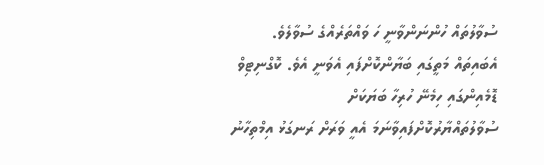ސުވާލުތައް ހުންނަންވާނީ ހަ ވައްތަރެއްގެ ސުވާލެވެ. އެބައިތައް މަތީގައި ބަޔާންކޮށްފައި އެވަނީ އެވެ. ކޮގްނިޓިވް ޑޮމެއިންގައި ހިމެނޭ ހުރިހާ ބަޔަކަށް ސުވާލުތައްޔާރުކޮށްފައިވާނަމަ އެއީ ވަރަށް ރަނގަޅު އިމްތިހާނު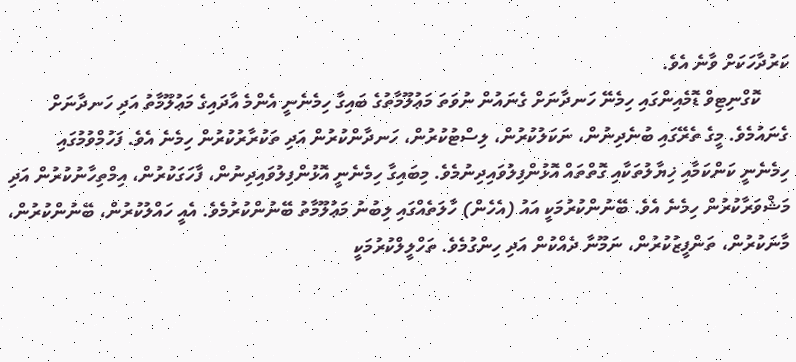ކަރުދާހަކަށް ވާނެ އެވެ.
      ކޮގްނިޓިވް ޑޮމެއިންގައި ހިމެނޭ ހަނދާނަށް ގެނައުން ނުވަތަ މަޢުލޫމާތުގެ ބައިގާ ހިމެނެނީ އެންމެ އާދައިގެ މަޢުލޫމާތު އަދި ހަނދާނަށް ގެނައުމެވެ. މީގެ ތެރޭގައި ބުނެދިނުން، ނަކަލުކުރުން، ލިސްޓުކުރުން، ހަނދާންކުރުން އަދި ތަކުރާރުކުރުން ހިމެނެ އެވެ. ފަހުމްވުމުގައި ހިމެނެނީ ކަންކަމާއި ޚިޔާލުތަކާއި ގޮތްތައް އޮޅުންފިލުވައިދިނުމެވެ. މިބައިގާ ހިމެނެނީ އޮޅުންފިލުވައިދިނުން، ފާހަގަކުރުން، އިމްތިހާނުކުރުން އަދި މަޝްވަރާކުރުން ހިމެނެ އެވެ. ބޭނުންކުރުމަކީ އައު (އެހެން) ހާލަތެއްގައި ލިބުނު މަޢުލޫމާތު ބޭނުންކުރުމެވެ. އެއީ ހައްލުކުރުން، ބޭނުންކުރުން، މާނަކުރުން، ތަންފީޒުކުރުން، ނަމޫނާ ދެއްކުން އަދި ހިންގުމެވެ. ތަހްލީލްކުރުމަކީ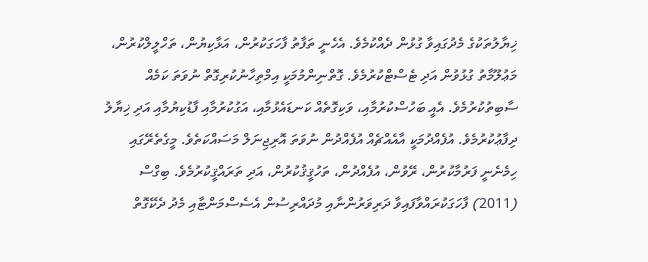ޚިޔާލުތަކުގެ މެދުގައިވާ ގުޅުން ދެއްކުމެވެ. އެހެނީ ތަފާތު ފާހަގަކުރުން، އަޅާކިޔުން، ތަހްލީލްކުރުން، މަޢުލޫމާތު ގުޅުވުން އަދި ޓެސްޓްކުރުމެވެ. ގޮތްނިންމުމަކީ އިމްތިހާނުކުރިގޮތް ނުވަތަ ކަމެއް ސާބިތުކުރުމެވެ. އެއީ ބަހުސްކުރުމާއި، ވަކިގޮތެއް ކަނޑައެޅުމާއި، އަގުކުރުމާއި ފާޑުކިޔުމާއި އަދި ޚިޔާލު ދިފާޢުކުރުމެވެ. އުފެއްދުމަކީ އާއެއްޗެއް އުފެއްދުން ނުވަތަ އޮރިޖިނަލް މަސައްކަތެވެ. މީގެތެރޭގައި ހިމެނެނީ ފަރުމާކުރުން، ރޭވުން، އުފެއްދުން، ތަހުޤީޤުކުރުން، އަދި ތަރައްޤީކުރުމެވެ. ބިގްސް (2011) ފާހަގަކުރައްވާފައިވާ ދަރިވަރުންނާއި މުދައްރިސުން އެސެސްމަންޓާއި މެދު ދެކޭގޮތް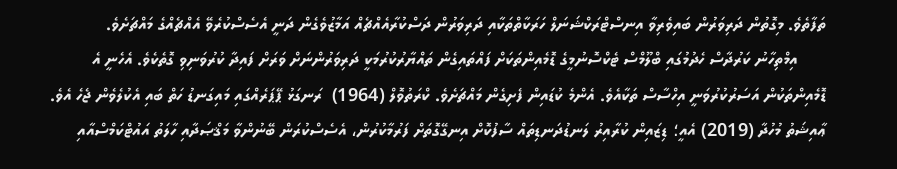ތަފާތެވެ. މިގޮތުން ދަރިވަރުން ބައިވެރިވާ އިނސްޓްރަކްޝަނަލް ހަރަކާތްތަކާއި ދަރިވަރުން ދަސްކުރާއެއްޗެއް އަމާޒުވެގެން ދަނީ އެސެސްކުރެވޭ އެއްޗެއްގެ މައްޗަށެވެ.
      އިމްތިހާނު ކަރުދާސް ހެދުމުގައި ބްލޫމްސް ޓެކްސޮނުމީގެ ޑޮމެއިންތަކަށް ފައްތައިގެން ތައްޔާރުކުރުމަކީ ދަރިވަރުންނަށް ވަރަށް ފައިދާ ކުރުވަނިވި ގޮތެކެވެ. އެހެނީ އެ ޑޮމެއިންތަކުން އަސަރުކުރުވަނީ އިހްސާސް ތަކާއެވެ. އެންމެ ކުޑައިން ފެށިގެން މައްޗަށެވެ. ކްރަތުވޮލް (1964)  ރަނގަޅު ޕޭޕަރެއްގައި މައިގަނޑު ހަތް ބައި އެކުލެވެން ޖެހެ އެވެ. ޢާއިޝަތު މުހުދާ (2019) އެއީ؛ ޑިޒައިން ކުރާއިރު ލަނޑުދަނޑިތައް ސާފުކޮށް އިނގޭގޮތަށް ފަރުމާކުރުން، އެސެސްކުރަން ބޭނުންވާ މަޤްޞަދާއި ހާލަތު އައުޓްކަމްސްއާއި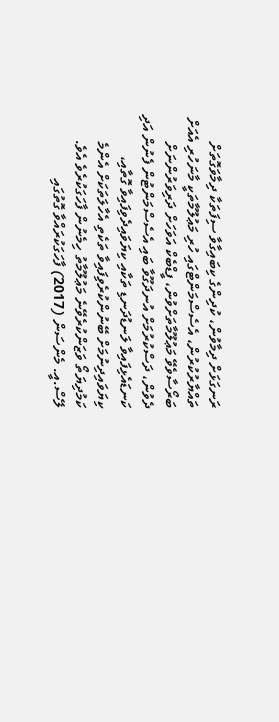ރަނގަޅަށް ދިމާވުން، ކުދިންގެ ކިބައިގާވާ ސިފަތަކާ ދިމާވަގޮތަށް ތައްޔާރުކުރުން، އެސެސްމަންޓްގައި ހުރި މަޢުލޫމާތަކީ މާނަހުރި އެއަށް ބަރޯސާވެވޭ މަޢުލޫމާތަށްވުން، ފީޑްބެކް އަވަހަށް ދަރިވަރުންނަށް ދެވުން، ދަސްކުރުމަށް އުނދަގޫވާ ބައި އެސެސްމަންޓުން ފެނުން އަދި ކަނޑައެޅިފައިވާ ލަނޑުދަނޑި ތަކާއި ކިޔަވައިދެވިފައިވާ ގޮތާއި، ކިޔަވައިދިނުމަށް ބޭނުންކުރެވިފައިވާ ތަކެތި އެހާލަތަކަށް އެންމެ ކަމުދިޔަތޯ ވަޒަންކުރެވޭނެ މަޢުލޫމާތު ހިމެނުން ފާހަގަކުރެވެ އެވެ. ލޭސް.އީ. މެންސަން (2017) ފާހަގަކުރައްވާ ގޮތުގައި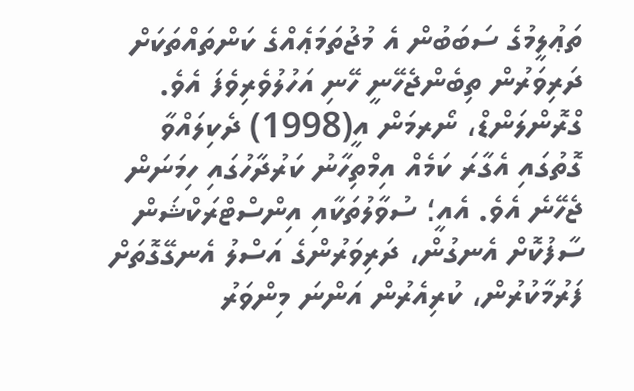ތަޢުލީމުގެ ސަބަބުން އެ މުޖުތަމަޢެއްގެ ކަންތައްތަކަށް ދަރިވަރުން ތިބެންޖެހޭނީ ހޭނި އަހުލުވެރިވެފަ އެވެ.  ގްރޮންލަންޑް، ނޯރމަން އީ(1998) ދެކިލައްވާ ގޮތުގައި އެގާރަ ކަމެއް އިމްތިހާނު ކަރުދާހުގައި ހިމަނަން ޖެހޭނެ އެވެ. އެއީ؛ ސުވާލުތަކާއި އިންސްޓްރަކްޝަން ސާފުކޮށް އެނގުން، ދަރިވަރުންގެ އަސްލު އެނގޭގޮތަށް ފަރުމާކުރުން، ކުރިއެރުން އަންނަ މިންވަރު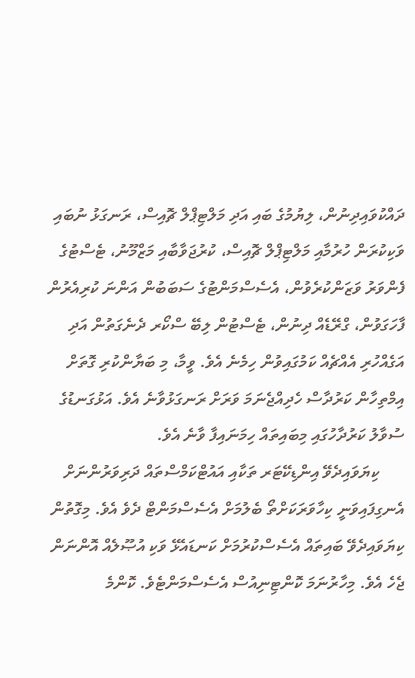ދައްކުވައިދިނުން، ލިޔުމުގެ ބައި އަދި މަލްޓިޕްލް ޗޮއިސް، ރަނގަޅު ނުބައި ވަކިކުރަން ހުރުމާއި މަލްޓިޕްލް ޗޮއިސް، ކުރުޖަވާބާއި މަޒްމޫނު، ޓެސްޓުގެ ފެންވަރު ވަޒަންކުރެވުން، އެސެސްމަންޓުގެ ސަބަބުން އަންނަ ކުރިއެރުން ފާހަގަވުން، ގްރޭޑެއް ދިނުން، ޓެސްޓުން ލިބޭ ސްކޯރ ދެނެގަތުން އަދި އަގެއްހުރި އެއްޗެއް ކަމުގައިވުން ހިމެނެ އެވެ. ވީމާ، މި ބަޔާންކުރި ގޮތަށް އިމްތިހާން ކަރުދާސް ހެދިއްޖެނަމަ ވަރަށް ރަނގަޅުވާނެ އެވެ. އަޅުގަނޑުގެ ސުވާލު ކަރުދާހުގައި މިބައިތައް ހިމަނައިފާ ވާނެ އެވެ.
      ކިޔަވައިދެވޭ އިންޑިކޭޓަރ ތަކާއި އައުޓްކަމްސްތައް ދަރިވަރުންނަށް އެނގިފައިވަނީ ކިހާވަރަކަށްތޯ ބެލުމަށް އެސެސްމަންޓް ދެވެ އެވެ. މިގޮތުން ކިޔަވައިދެވޭ ބައިތައް އެސެސްކުރުމަށް ކަނޑައެޅޭ ވަކި އުޞޫލެއް އޮންނަން ޖެހެ އެވެ. މިހާރުނަމަ ކޮންޓިނިއުސް އެސެސްމަންޓެވެ. ކޮންމެ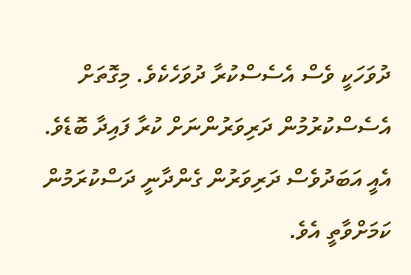ދުވަހަކީ ވެސް އެސެސްކުރާ ދުވަހެކެވެ. މިގޮތަށް އެސެސްކުރުމުން ދަރިވަރުންނަށް ކުރާ ފައިދާ ބޮޑެވެ. އެއީ އަބަދުވެސް ދަރިވަރުން ގެންދާނީ ދަސްކުރަމުން ކަމަށްވާތީ އެވެ.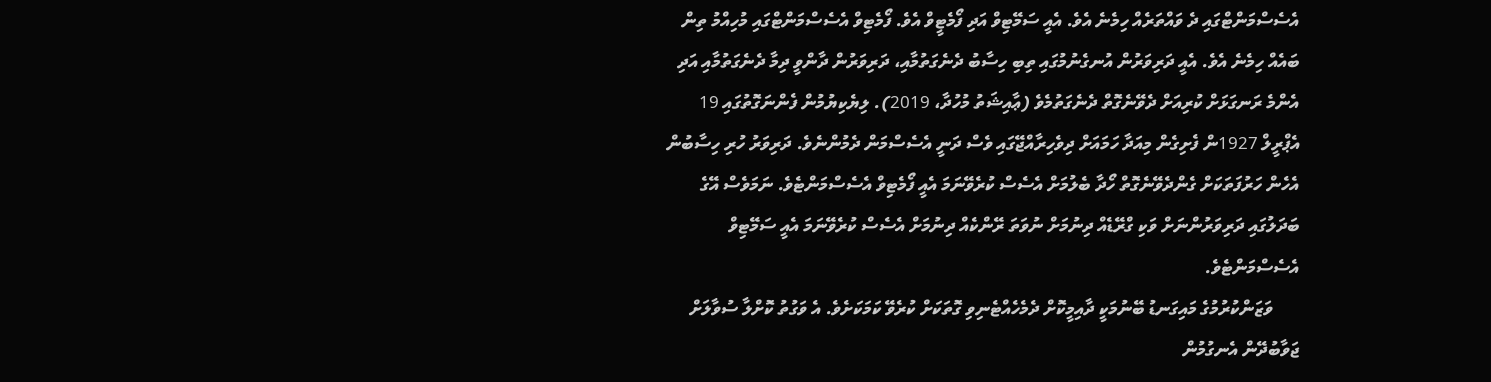އެސެސްމަންޓްގައި ދެ ވައްތަރެއް ހިމެނެ އެވެ. އެއީ ސަމޭޓިވް އަދި ފޯމެޓީވް އެވެ. ފޯމެޓިވް އެސެސްމަންޓްގައި މުހިއްމު ތިން ބައެއް ހިމެނެ އެވެ. އެއީ ދަރިވަރުން އުނގެނުމުގައި ތިބި ހިސާބު ދެނެގަތުމާއި، ދަރިވަރުން ދާންވީ ދިމާ ދެނެގަތުމާއި އަދި އެންމެ ރަނގަޅަށް ކުރިއަށް ދެވޭނެގޮތް ދެނެގަތުމެވެ (ޢާއިޝަތު މުހުދާ، 2019). ލިޔެކިޔުމުން ފެންނަގޮތުގައި 19 އެޕްރީލް 1927ން ފެށިގެން މިއަދާ ހަމައަށް ދިވެހިރާއްޖޭގައި ވެސް ދަނީ އެސެސްމަން ދެމުންނެވެ. ދަރިވަރު ހުރި ހިސާބުން އެހެން ހަރުފަތަކަށް ގެންދެވޭނެގޮތް ހޯދާ ބެލުމަށް އެސެސް ކުރެވޭނަމަ އެއީ ފޯމެޓިވް އެސެސްމަންޓެވެ. ނަމަވެސް އޭގެ ބަދަލުގައި ދަރިވަރުންނަށް ވަކި ގްރޭޑެއް ދިނުމަށް ނުވަތަ ރޭންކެއް ދިނުމަށް އެސެސް ކުރެވޭނަމަ އެއީ ސަމޭޓިވް އެސެސްމަންޓެވެ.
      ވަޒަންކުރުމުގެ މައިގަނޑު ބޭނުމަކީ ދާއިމީކޮށް ދެމެހެއްޓެނިވި ގޮތަކަށް ކުރެވޭ ކަމަކަށެވެ. އެ ވަގުތު ކޮށްލާ ސުވާލަށް ޖަވާބުދޭން އެނގުމުން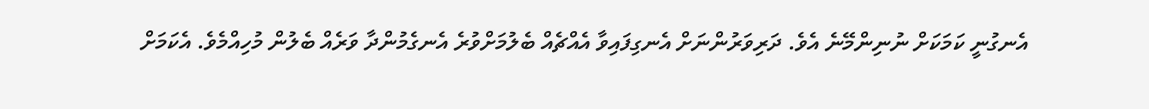އެނގުނީ ކަމަކަށް ނުނިންމޭނެ އެވެ. ދަރިވަރުންނަށް އެނގިފައިވާ އެއްޗެއް ބެލުމަށްވުރެ އެނގެމުންދާ ވަރެއް ބެލުން މުހިއްމެވެ. އެކަމަށް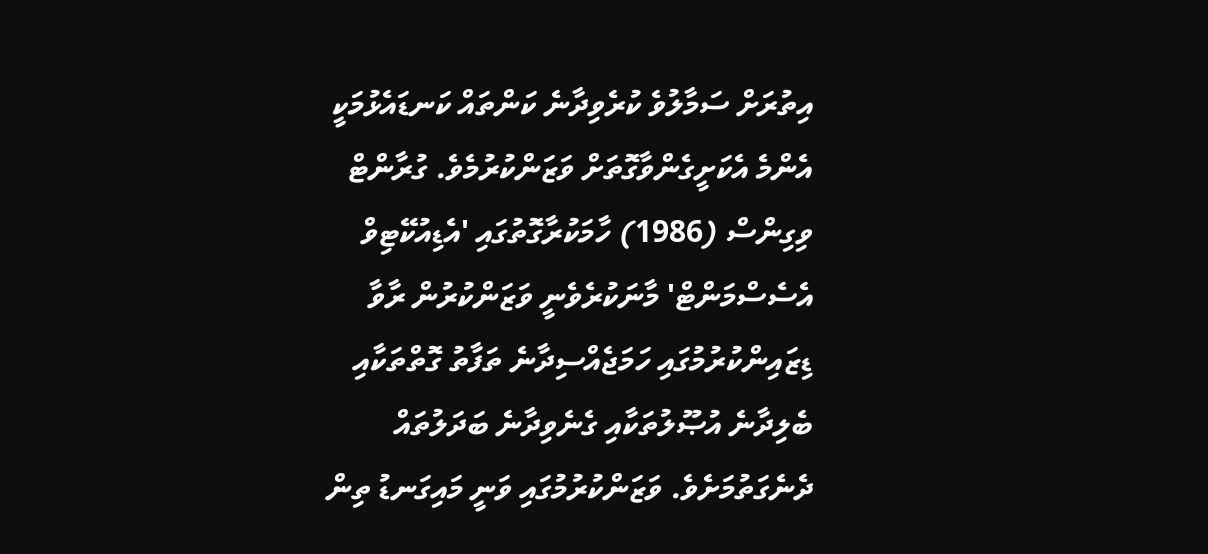އިތުރަށް ސަމާލުވެ ކުރެވިދާނެ ކަންތައް ކަނޑައެޅުމަކީ އެންމެ އެކަށީގެންވާގޮތަށް ވަޒަންކުރުމެވެ. ގުރާންޓް ވިގިންސް (1986) ހާމަކުރާގޮތުގައި 'އެޑިއުކޭޓިވް އެސެސްމަންޓް' މާނަކުރެވެނީ ވަޒަންކުރުން ރާވާ ޑިޒައިންކުރުމުގައި ހަމަޖެއްސިދާނެ ތަފާތު ގޮތްތަކާއި ބެލިދާނެ އުޞޫލުތަކާއި ގެނެވިދާނެ ބަދަލުތައް ދެނެގަތުމަށެވެ. ވަޒަންކުރުމުގައި ވަނީ މައިގަނޑު ތިން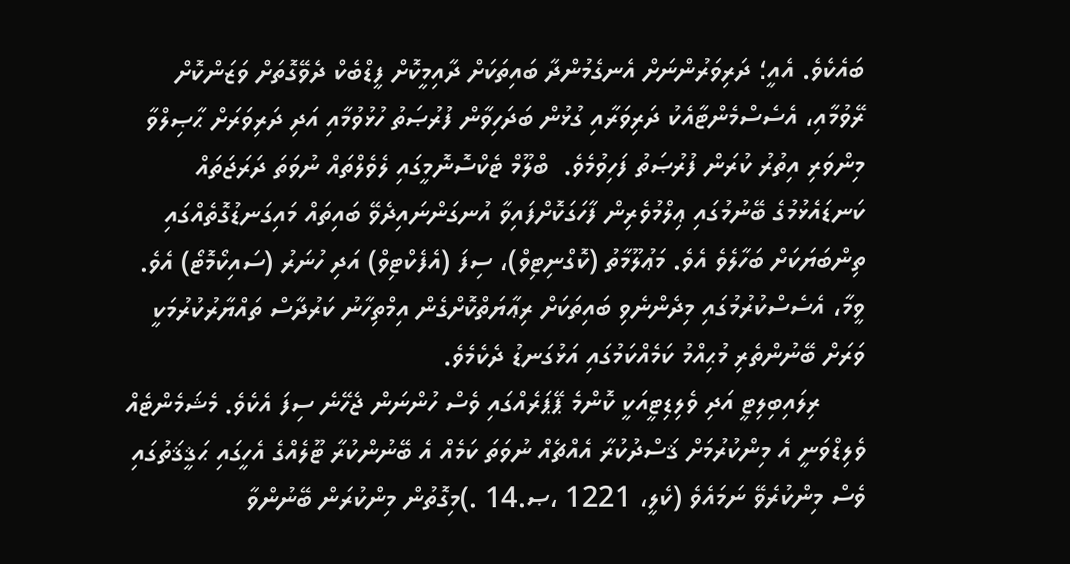ބައެކެވެ. އެއީ؛ ދަރިވަރުންނަށް އެނގެމުންދާ ބައިތަކަށް ދާއިމީކޮށް ފީޑްބެކް ދެވޭގޮތަށް ވަޒަންކޮށް ރޭވުމާއި، އެސެސްމެންޓާއެކު ދަރިވަރާއި ގުޅުން ބަދަހިވާން ފުރުޞަތު ހުޅުވުމާއި އަދި ދަރިވަރަށް ޙާޞިލްވާ މިންވަރި އިތުރު ކުރަން ފުރުޞަތު ފަހިވުމެވެ.  ބްލޫމް ޓެކްސޮނޮމީގައި ލެވެލްތައް ނުވަތަ ދަރަޖަތައް ކަނޑައެޅުމުގެ ބޭނުމުގައި ޢިލްމުވެރިން ފާހަގަކޮށްފައިވާ އުނގަންނައިދެވޭ ބައިތައް މައިގަނޑުގޮތެއްގައި ތިންބަޔަކަށް ބަހާލެވެ އެވެ. މަޢުލޫމާތު (ކޮގްނިޓިވް)، ސިފަ (އެފެކްޓިވް) އަދި ހުނަރު (ސައިކޯމޮޓޯ) އެވެ. ވީމާ، އެސެސްކުރުމުގައި މިދެންނެވި ބައިތަކަށް ރިޢާޔަތްކޮށްގެން އިމްތިހާނު ކަރުދާސް ތައްޔާރުކުރުމަކީ ވަރަށް ބޭނުންތެރި މުޙިއްމު ކަމެއްކަމުގައި އަޅުގަނޑު ދެކެމެވެ.
      ރިލައިބިލިޓީ އަދި ވެލިޑިޓީއަކީ ކޮންމެ ޕޭޕަރެއްގައި ވެސް ހުންނަން ޖެހޭނެ ސިފަ އެކެވެ. މެޝަމެންޓެއް ވެލިޑްވަނީ އެ މިންކުރުމަށް ޤަސްދުކުރާ އެއްޗެއް ނުވަތަ ކަމެއް އެ ބޭނުންކުރާ ޓޫލެއްގެ އެހީގައި ޙަޤީޤަތުގައި ވެސް މިންކުރެވޭ ނަމައެވެ (ކެލީ، 1221 ،ޞ.14 .)މިގޮތުން މިންކުރަން ބޭނުންވާ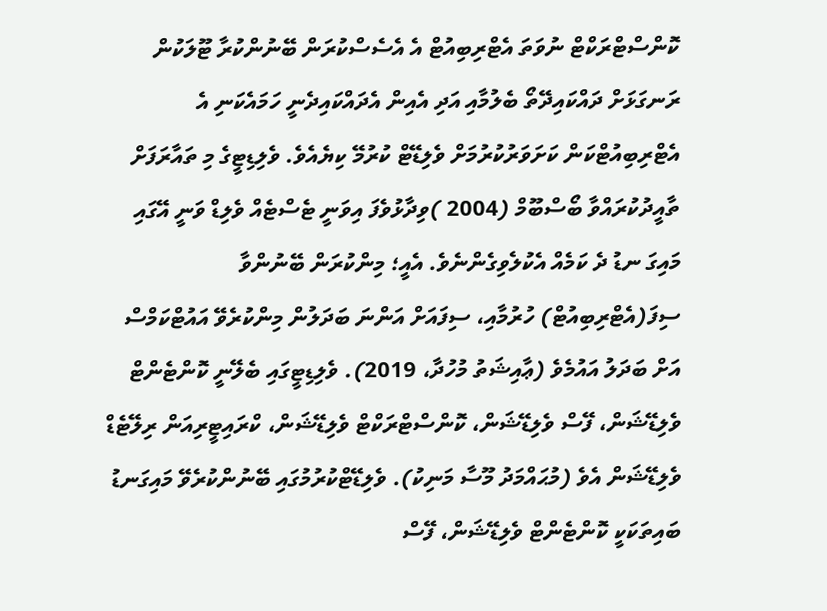ކޮންސްޓްރަކްޓް ނުވަތަ އެޓްރިބިއުޓް އެ އެސެސްކުރަން ބޭނުންކުރާ ޓޫލަކުން ރަނގަޅަށް ދައްކައިދޭތޯ ބެލުމާއި އަދި އެއިން އެދައްކައިދެނީ ހަމައެކަނި އެ އެޓްރިބިއުޓްކަން ކަށަވަރުކުރުމަށް ވެލިޑޭޓް ކުރުމޭ ކިޔެއެވެ. ވެލިޑިޓީގެ މި ތައާރަފަށް ތާއީދުކުރައްވާ ބޯސްބޫމް (2004 )ވިދާޅުވެފަ އިވަނީ ޓެސްޓެއް ވެލިޑް ވަނީ އޭގައި މައިގަ ނޑު ދެ ކަމެއް އެކުލެވިގެންނެވެ. އެއީ؛ މިންކުރަން ބޭނުންވާ ސިފަ(އެޓްރިބިއުޓް) ހުރުމާއި، ސިފައަށް އަންނަ ބަދަލުން މިންކުރެވޭ އައުޓްކަމްސް އަށް ބަދަލު އައުމެވެ (ޢާއިޝަތު މުހުދާ، 2019). ވެލިޑިޓީގައި ބެލޭނީ ކޮންޓެންޓް ވެލިޑޭޝަން، ފޭސް ވެލިޑޭޝަން، ކޮންސްޓްރަކްޓް ވެލިޑޭޝަން، ކްރައިޓީރިއަން ރިލޭޓެޑް ވެލިޑޭޝަން އެވެ (މުޙައްމަދު މޫސާ މަނިކު). ވެލިޑޭޓްކުރުމުގައި ބޭނުންކުރެވޭ މައިގަނޑު ބައިތަކަކީ ކޮންޓެންޓް ވެލިޑޭޝަން، ފޭސް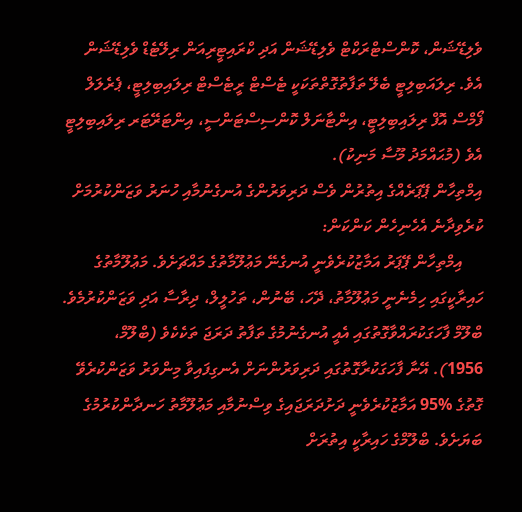ވެލިޑޭޝަން، ކޮންސްޓްރަކްޓް ވެލިޑޭޝަން އަދި ކްރައިޓީރިއަން ރިލޭޓެޑް ވެލިޑޭޝަން އެވެ. ރިލައަބިލިޓީ ބެލޭ ތަފާތުގޮތްތަކަކީ ޓެސްޓް ރީޓެސްޓް ރިލައިބިލިޓީ، ޕެރެލަލް ފޯމްސް އޮފް ރިލައިބިލިޓީ، އިންޓާނަލް ކޮންސިސްޓަންސީ، އިންޓަރޭޓަރ ރިލައިބިލިޓީ އެވެ (މުޙައްމަދު މޫސާ މަނިކު).
އިމްތިހާން ޕޭޕަރެއްގެ އިތުރުން ވެސް ދަރިވަރުންގެ އުނގެނުމާއި ހުނަރު ވަޒަންކުރުމަށް ކުރެވިދާނެ އެހެނިހެން ކަންކަން:
     އިމްތިހާން ޕޭޕަރު އަމާޒުކުރެވެނީ އުނގެނޭ މަޢުލޫމާތުގެ މައްޗަށެވެ. މަޢުލޫމާތުގެ ހައިރާކީގައި ހިމެނެނީ މަޢުލޫމާތު، ދޭހަ، ބޭނުން، ތަހުލީލް، ދިރާސާ އަދި ވަޒަންކުރުމެވެ. ބްލޫމް ފާހަގަކުރައްވާގޮތުގައި އެއީ އުނގެނުމުގެ ތަފާތު ދަރަޖަ ތަކެކެވެ (ބްލޫމް، 1956). އޭނާ ފާހަގަކުރާގޮތުގައި ދަރިވަރުންނަށް އެނގިފައިވާ މިންވަރު ވަޒަންކުރެވޭ ގޮތުގެ %95 އަމާޒުކުރެވެނީ ދަށުދަރަޖައިގެ ވިސްނުމާއި މަޢުލޫމާތު ހަނދާންކުރުމުގެ ބަޔަށެވެ. ބްލޫމްގެ ހައިރާކީ އިތުރަށް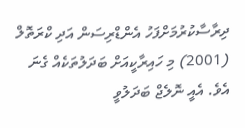ދިރާސާކުރުމަށްފަހު އެންޑްރިސަން އަދި ކްރަތޮލް (2001) މި ހައިރާކީއަށް ބަދަލުތަކެއް ގެނަ އެވެ. އެއީ ނޮލެޖް ބަދަލުވީ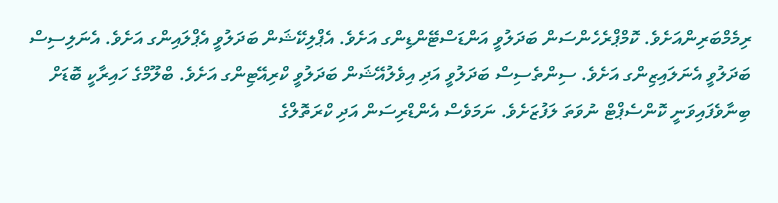ރިމެމްބަރިންއަށެވެ. ކޮމްޕްރެހެންސަން ބަދަލުވީ އަންޑަސްޓޭންޑިންގ އަށެވެ. އެޕްލިކޭޝަން ބަދަލުވީ އެޕްލައިންގ އަށެވެ. އެނަލިސިސް ބަދަލުވީ އެނަލައިޒިންގ އަށެވެ. ސިންތެސިސް ބަދަލުވީ އަދި އިވެލުއޭޝަން ބަދަލުވީ ކްރިއޭޓިންގ އަށެވެ. ބްލޫމްގެ ހައިރާކީ ބޮޑަށް ބިނާވެފައިވަނީ ކޮންސެޕްޓް ނުވަތަ ލަފުޒަށެވެ. ނަމަވެސް އެންޑްރިސަން އަދި ކްރަތޮލްގެ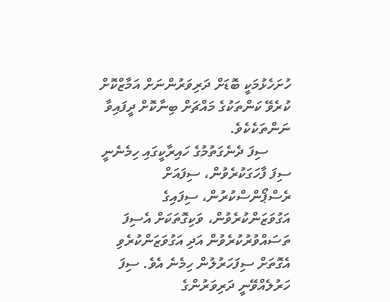ހުށަހެޅުމަކީ ބޮޑަށް ދަރިވަރުންނަށް އަމާޒްކޮށް ކުރެވޭ ކަންތަކުގެ މައްޗަށް ބިނާކޮށް ދީފައިވާ ނަންތަކެކެވެ.
      ސިފަ ދެނެގަތުމުގެ ހައިރާކީގައި ހިމެނެނީ ސިފަ ފާހަގަކުރެވުން، ސިފައަށް ރެސްޕޯންސްކުރުން، ސިފައިގެ އަގުވަޒަންކުރެވުން، ވަކިގޮތަކަށް އެސިފަ ތަސައްވުރުކުރެވުން އަދި އަގުވަޒަންކުރެވި އެގޮތަށް ސިފަހަރުލުން ހިމެނެ އެވެ. ސިފަ ހަރުލެއްވޭނީ ދަރިވަރުންގެ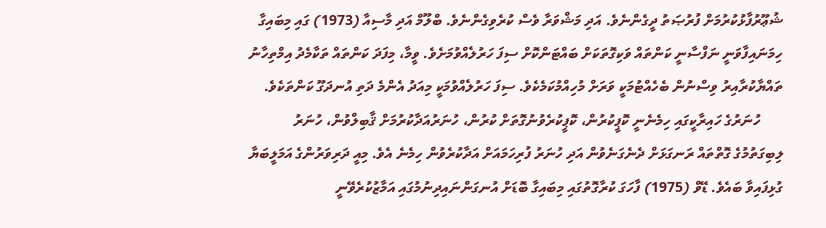ޝުޢޫރުފާޅުކުރުމަށް ފުރުޞަތު ދީގެންނެވެ. އަދި މަޝްވަރާ ވެސް ކުރެވިގެންނެވެ. ބްލޫމް އަދި މާސިއާ (1973) ގައި މިބައިގާ ހިމަނައިފާވަނީ ނަފްސާނީ ކަންތައް ވަކިގޮތަކަށް ބައްޓަންކޮށް ސިފަ ހަރުލެއްވުމަށެވެ. ވީމާ، މިފަދަ ކަންތައް ތަކާމެދު އިމްތިހާނު ތައްޔާކުރާއިރު ވިސްނުން ބެހެއްޓުމަކީ ވަރަށް މުހިއްމުކަމެކެވެ. ސިފަ ހަރުލެއްވުމަކީ މިއަދު އެންމެ ދަތި އުނދަގޫ ކަންތަކެވެ.
      ހުނަރުގެ ހައިރާކީގައި ހިމެނެނީ ކޮޕީކުރުން، ކޮޕީކުރެވުނުގޮތަށް ކުރުން، ހުނަރުއަދާކުރުމަށް ޤާބިލްވުން، ހުނަރު ލިބިގަތުމުގެ ގޮތްތައް ރަނގަޅަށް ދެނެގަނެވުން އަދި ހުނަރު ފުރިހަމައަށް އަދާކުރެވުން ހިމެނެ އެވެ. މިއީ ދަރިވަރުންގެ އަމަލީބަޔާ ގުޅިފައިވާ ބައެވެ. ޑޭވް (1975) ފާހަގަ ކުރާގޮތުގައި މިބައިގާ ބޮޑަށް އުނގަންނައިދިނުމުގައި އަމާޒުކުރެވޭނީ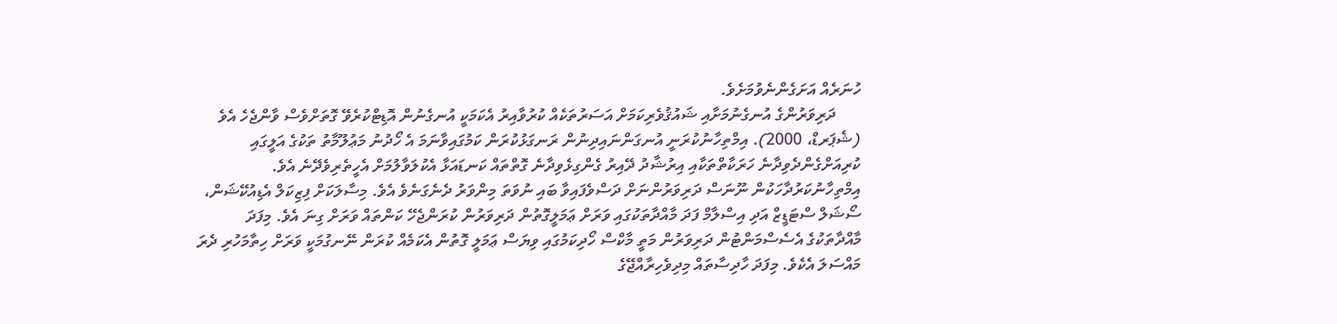ހުނަރެއް އަށަގެންނެވުމަށެވެ.
      ދަރިވަރުންގެ އުނގެނުމަށާއި ޝައުޤުވެރިކަމަށް އަސަރުތަކެއް ކުރުވާއިރު އެކަމަކީ އުނގެނުން އޮޑިޓްކުރެވޭ ގޮތަށްވެސް ވާންޖެހެ އެވެ (ޝެޕަރޑް، 2000). އިމްތިހާނުކުރަނީ އުނގަންނައިދިނުން ރަނގަޅުކުރަން ކަމުގައިވާނަމަ އެ ހޯދުނު މަޢުލޫމާތު ތަކުގެ އަލީގައި ކުރިއަށްގެންދެވިދާނެ ހަރަކާތްތަކާއި އިރުޝާދު ދޭއިރު ގެންގިޅެވިދާނެ ގޮތްތައް ކަނޑައަޅާ އެކުލަވާލުމަށް އެހީތެރިވެދޭނެ އެވެ. އިމްތިހާނުކަރުދާހަކުން ނޫނަސް ދަރިވަރުންނަށް ދަސްވެފައިވާ ބައި ނުވަތަ މިންވަރު ދެނެގަނެވެ އެވެ. މިސާލަކަށް ފިޒިކަލް އެޑިއުކޭޝަން، ސޯޝަލް ސްޓަޑީޒް އަދި އިސްލާމް ފަދަ މާއްދާތަކުގައި ވަރަށް ޢަމަލީގޮތުން ދަރިވަރުން ކުރަންޖެހޭ ކަންތައް ވަރަށް ގިނަ އެވެ. މިފަދަ މާއްދާތަކުގެ އެސެސްމަންޓުން ދަރިވަރުން މަތީ މާކްސް ހޯދިކަމުގައި ވިޔަސް ޢަމަލީ ގޮތުން އެކަމެއް ކުރަން ނޭނގުމަކީ ވަރަށް ހިތާމަހުރި ދެރަ މައްސަލަ އެކެވެ. މިފަދަ ހާދިސާތައް މިދިވެހިރާއްޖޭގެ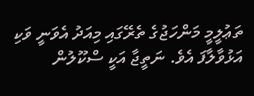ތަޢުލީމީ މަންހަޖުގެ ތެރޭގައި މިއަދު އެވަނީ ވަކި އަޅުވާލާފަ އެވެ. ނަތީޖާ އަކީ ސްކޫލުން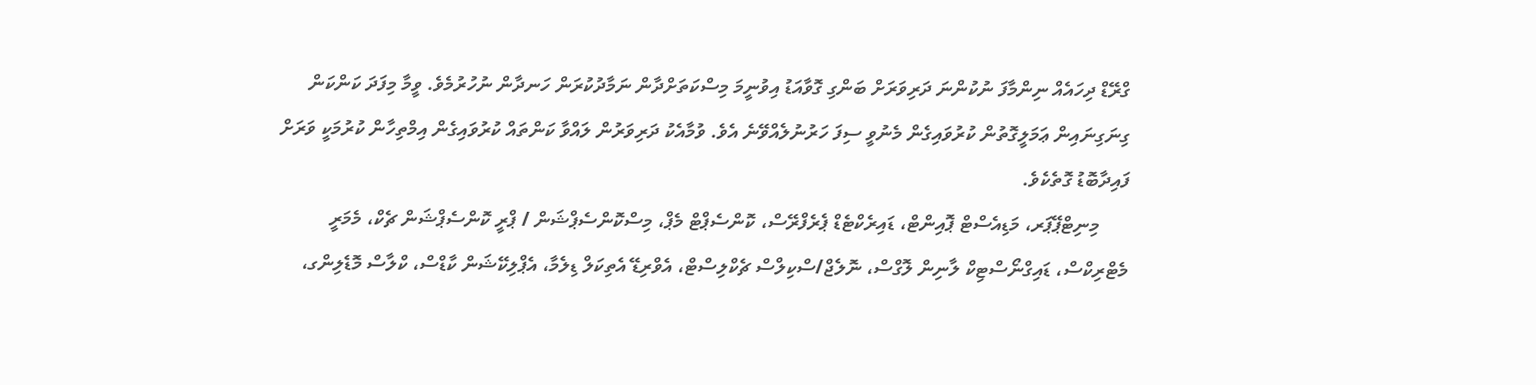ގްރޭޑް ދިހައެއް ނިންމާފަ ނުކުންނަ ދަރިވަރަށް ބަންގި ގޮވާއަޑު އިވުނީމަ މިސްކަތަށްދާން ނަމާދުކުރަން ހަނދާން ނުހުރުމެވެ. ވީމާ މިފަދަ ކަންކަން ގިނަގިނައިން ޢަމަލީގޮތުން ކުރުވައިގެން މެނުވީ ސިފަ ހަރުނުލެއްވޭނެ އެވެ. ވުމާއެކު ދަރިވަރުން ލައްވާ ކަންތައް ކުރުވައިގެން އިމްތިހާން ކުރުމަކީ ވަރަށް ފައިދާބޮޑު ގޮތެކެވެ.
      މިނިޓްޕޭޕަރ، މަޑިއެސްޓް ޕޮއިންޓް، ޑައިރެކްޓެޑް ޕެރެފްރޭސް، ކޮންސެޕްޓް މެޕް، މިސްކޮންސެޕްޝަން / ޕްރީ ކޮންސެޕްޝަން ޗެކް، މެމަރީ މެޓްރިކްސް، ޑައިގްނޯސްޓިކް ލާނިން ލޮގްސް، ނޮލެޖް/ސްކިލްސް ޗެކްލިސްޓް، އެވްރިޑޭ އެތިކަލް ޑިލެމާ، އެޕްލިކޭޝަން ކާޑްސް، ކްލާސް މޮޑެލިންގ،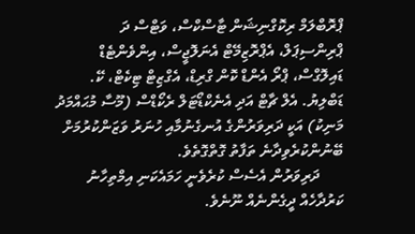ޕްރޮބްލަމް ރިކޮގްނިޝަން ޓާސްކްސް، ވަޓްސް ދަ ޕްރިންސިޕަލް، އެޕްރޮޒިމޭޓް އެނަލޮޖީސް، އިންވެންޓެޑް ޑައިލޮގްސް، ޕްރޯ އެންޑް ކޮން ގްރިޑް، އެގްޒިޓް ޓިކެޓް، ކޭ. ޑަބްލިޔު. އެލް ޗާޓް އަދި އެނެކްޑޯޓަލް ރެކޯޑްސް (މޫސާ މުޙައްމަދު މަނިކު) އަކީ ދަރިވަރުންގެ އުނގެނުމާއި ހުނަރު ވަޒަންކުރުމަށް ބޭނުންކުރެވިދާނެ ތަފާތު ގޮތްގޮތެވެ.
      ދަރިވަރުން އެސެސް ކުރެވެނީ ހަމައެކަނި އިމްތިހާނު ކަރުދާހެއް ދީގެންނެއް ނޫނެވެ.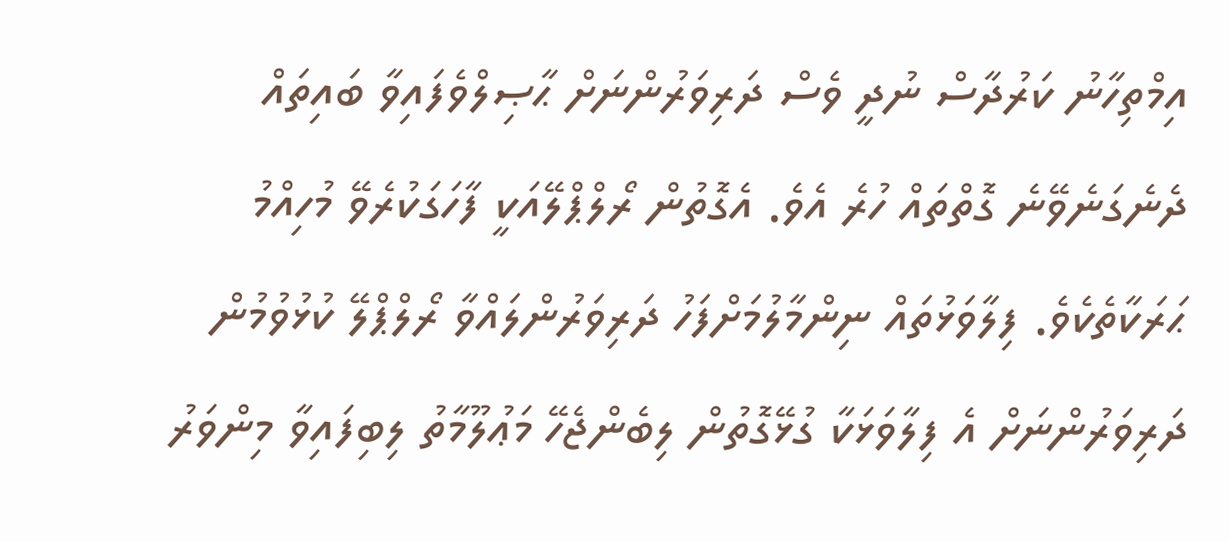އިމްތިހާނު ކަރުދާސް ނުދީ ވެސް ދަރިވަރުންނަށް ޙާޞިލްވެފައިވާ ބައިތައް ދެނެގަނެވޭނެ ގޮތްތައް ހުރެ އެވެ. އެގޮތުން ރޯލްޕްލޭއަކީ ފާހަގަކުރެވޭ މުހިއްމު ޙަރަކާތެކެވެ. ފިލާވަޅުތައް ނިންމާލުމަށްފަހު ދަރިވަރުންލައްވާ ރޯލްޕްލޭ ކުޅުވުމުން ދަރިވަރުންނަށް އެ ފިލާވަޅަކާ ގުޅޭގޮތުން ލިބެންޖެހޭ މަޢުލޫމާތު ލިބިފައިވާ މިންވަރު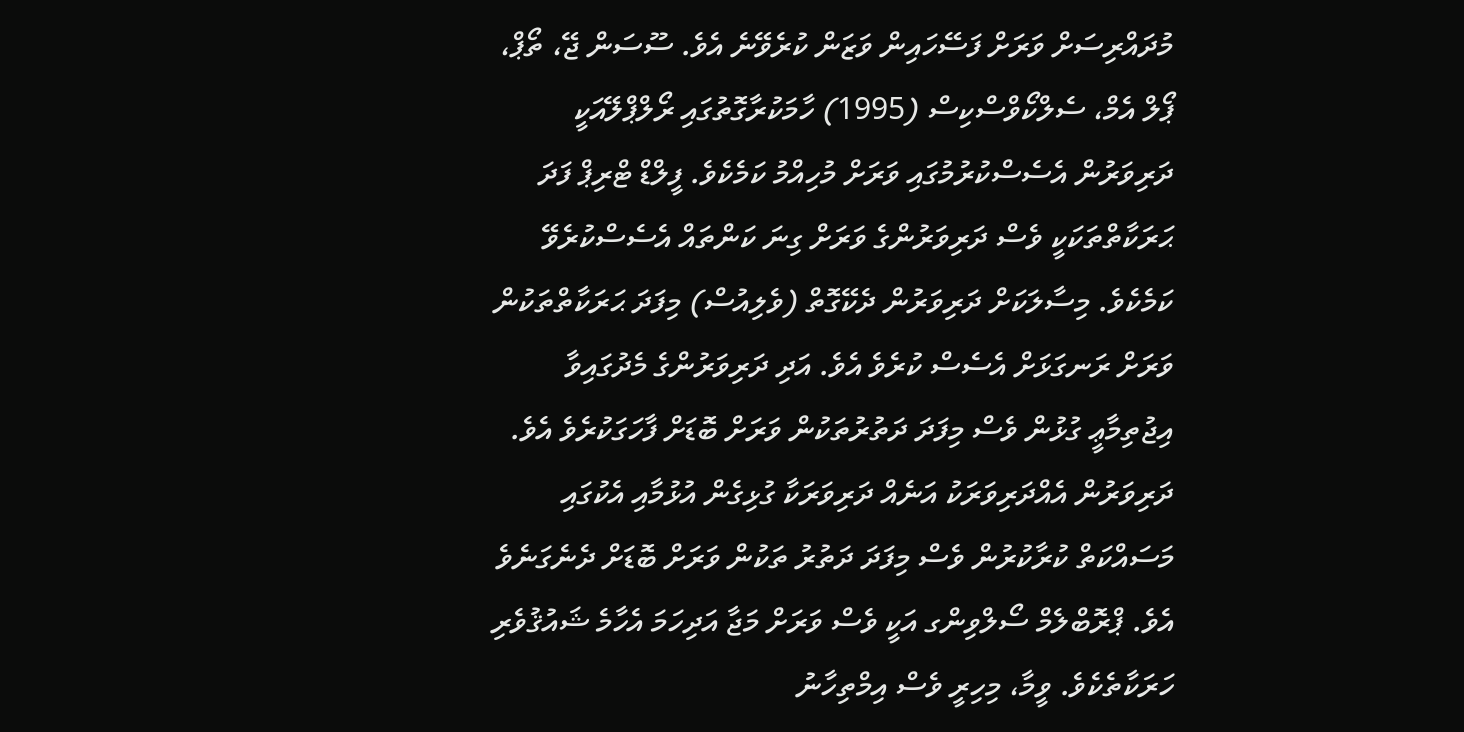މުދައްރިސަށް ވަރަށް ފަސޭހައިން ވަޒަން ކުރެވޭނެ އެވެ. ސޫސަން ޖޭ، ތޯޕް، ޕޯލް އެމް، ސެލްކޯވްސްކިސް (1995) ހާމަކުރާގޮތުގައި ރޯލްޕްލޭއަކީ ދަރިވަރުން އެސެސްކުރުމުގައި ވަރަށް މުހިއްމު ކަމެކެވެ. ފީލްޑް ޓްރިޕް ފަދަ ޙަރަކާތްތަކަކީ ވެސް ދަރިވަރުންގެ ވަރަށް ގިނަ ކަންތައް އެސެސްކުރެވޭ ކަމެކެވެ. މިސާލަކަށް ދަރިވަރުން ދެކޭގޮތް (ވެލިއުސް) މިފަދަ ޙަރަކާތްތަކުން ވަރަށް ރަނގަޅަށް އެސެސް ކުރެވެ އެވެ. އަދި ދަރިވަރުންގެ މެދުގައިވާ އިޖުތިމާޢީ ގުޅުން ވެސް މިފަދަ ދަތުރުތަކުން ވަރަށް ބޮޑަށް ފާހަގަކުރެވެ އެވެ. ދަރިވަރުން އެއްދަރިވަރަކު އަނެއް ދަރިވަރަކާ ގުޅިގެން އުޅުމާއި އެކުގައި މަސައްކަތް ކުރާކުރުން ވެސް މިފަދަ ދަތުރު ތަކުން ވަރަށް ބޮޑަށް ދެނެގަނެވެ އެވެ. ޕްރޮބްލެމް ސޯލްވިންގ އަކީ ވެސް ވަރަށް މަޖާ އަދިހަމަ އެހާމެ ޝައުޤުވެރި ހަރަކާތެކެވެ. ވީމާ، މިހިރީ ވެސް އިމްތިހާނު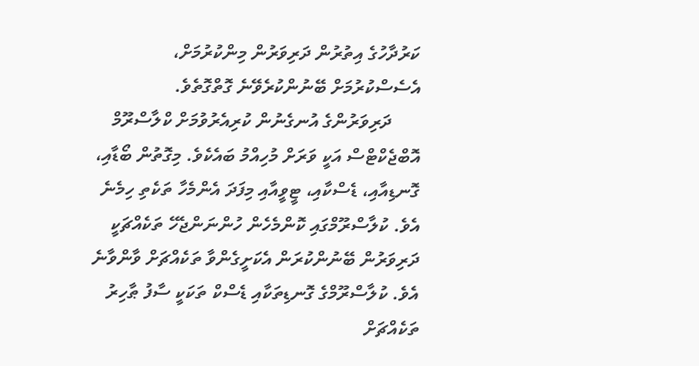ކަރުދާހުގެ އިތުރުން ދަރިވަރުން މިންކުރުމަށް، އެސެސްކުރުމަށް ބޭނުންކުރެވޭނެ ގޮތްގޮތެވެ.
      ދަރިވަރުންގެ އުނގެނުން ކުރިއެރުވުމަށް ކްލާސްރޫމް އޮބްޖެކްޓްސް އަކީ ވަރަށް މުހިއްމު ބައެކެވެ. މިގޮތުން ބޯޑާއި، ގޮނޑިއާއި، ޑެސްކާއި، ޓީވީއާއި މިފަދަ އެންމެހާ ތަކެތި ހިމެނެ އެވެ. ކުލާސްރޫމްގައި ކޮންމެހެން ހުންނަންޖެހޭ ތަކެއްޗަކީ ދަރިވަރުން ބޭނުންކުރަން އެކަށީގެންވާ ތަކެއްޗަށް ވާންވާނެ އެވެ. ކުލާސްރޫމްގެ ގޮނޑިތަކާއި ޑެސްކް ތަކަކީ ސާފު ޠާހިރު ތަކެއްޗަށް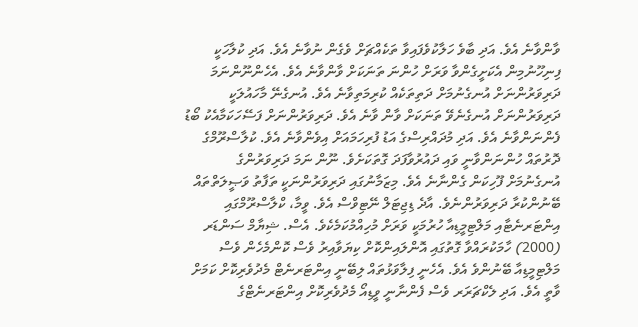ވާންވާނެ އެވެ. އަދި ބާވެ ހަލާކުވެފައިވާ ތަކެއްޗަށް ވެގެން ނުވާނެ އެވެ. އަދި ކުލާހަކީ ފިނިހޫނުމިން އެކަށީގެންވާ ވަރަށް ހުންނަ ތަނަކަށް ވާންވާނެ އެވެ. އެހެންނޫންނަމަ ދަރިވަރުންނަށް އުނގެނުމަށް ދަތިތަކެއް ކުރިމަތިވާނެ އެވެ. އުނގެނޭ މާހައުލަކީ ދަރިވަރުންނަށް އުނގެނެވޭ ތަނަކަށް ވާން ވާނެ އެވެ. ދަރިވަރުންނަށް ފަސޭހަކަމާއެކު ބޯޑު ފެންނަންވާނެ އެވެ. އަދި މުދައްރިސްގެ އަޑު ފުރިހަމައަށް އިވެންވާނެ އެވެ. ކުލާސްރޫމްގެ ދޮރުތައް ހުންނަންވާނީ ވައި ދައުރުވާފަދަ ގޮތަކަށެވެ. ނޫން ނަމަ ދަރިވަރުންގެ އުނގެނުމަށް ފޫހިކަން ގެންނާނެ އެވެ. މިޒަމާނުގައި ދަރިވަރުންނަކީ ތަފާތު ވަޞީލަތްތައް ބޭނުންކުރާ ދަރިވަރުންނެވެ. އާދެ ޑިޖިޓަލް ނޭޓިވްސް އެވެ. ވީމާ، ކްލާސްރޫމްގައި އިންޓަރނެޓާއި މަލްޓިމީޑިއާ ހުރުމަކީ ވަރަށް މުހިއްމުކަމެކެވެ. އެސް. ޝިޔާމް ސަންޑަރ (2000) ހާމަކުރައްވާ ގޮތުގައި އޮންލައިންކޮށް ކިޔަވާއިރު ވެސް ކޮންމެހެން ވެސް މަލްޓިމީޑިއާ ބޭނުންވެ އެވެ. އެހެނީ ފިލާވަޅުތައް ލިބޭނީ އިންޓަރނެޓް މެދުވެރިކޮށް ކަމަށް ވާތީ އެވެ. އަދި ލެކްޗަރަރ ވެސް ފެންނާނީ ވީޑިއޯ މެދުވެރިކޮށް އިންޓަރނެޓްގެ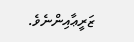ޒަރީޢާއިންނެވެ.